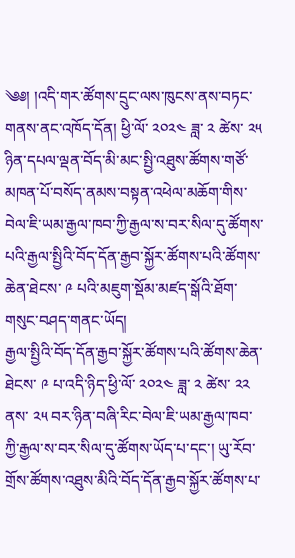༄༅། །འདི་གར་ཚོགས་དྲུང་ལས་ཁུངས་ནས་བཏང་གནས་ནང་འཁོད་དོན། ཕྱི་ལོ་ ༢༠༢༤ ཟླ་ ༢ ཚེས་ ༢༥ ཉིན་དཔལ་ལྡན་བོད་མི་མང་སྤྱི་འཐུས་ཚོགས་གཙོ་མཁན་པོ་བསོད་ནམས་བསྟན་འཕེལ་མཆོག་གིས་བེལ་ཇི་ཡམ་རྒྱལ་ཁབ་ཀྱི་རྒྱལ་ས་བར་སིལ་དུ་ཚོགས་པའི་རྒྱལ་སྤྱིའི་བོད་དོན་རྒྱབ་སྐྱོར་ཚོགས་པའི་ཚོགས་ཆེན་ཐེངས་ ༩ པའི་མཇུག་སྡོམ་མཛད་སྒོའི་ཐོག་གསུང་བཤད་གནང་ཡོད།
རྒྱལ་སྤྱིའི་བོད་དོན་རྒྱབ་སྐྱོར་ཚོགས་པའི་ཚོགས་ཆེན་ཐེངས་ ༩ པ་འདི་ཉིད་ཕྱི་ལོ་ ༢༠༢༤ ཟླ་ ༢ ཚེས་ ༢༢ ནས་ ༢༥ བར་ཉིན་བཞི་རིང་བེལ་ཇི་ཡམ་རྒྱལ་ཁབ་ཀྱི་རྒྱལ་ས་བར་སིལ་དུ་ཚོགས་ཡོད་པ་དང་། ཡུ་རོབ་གྲོས་ཚོགས་འཐུས་མིའི་བོད་དོན་རྒྱབ་སྐྱོར་ཚོགས་པ་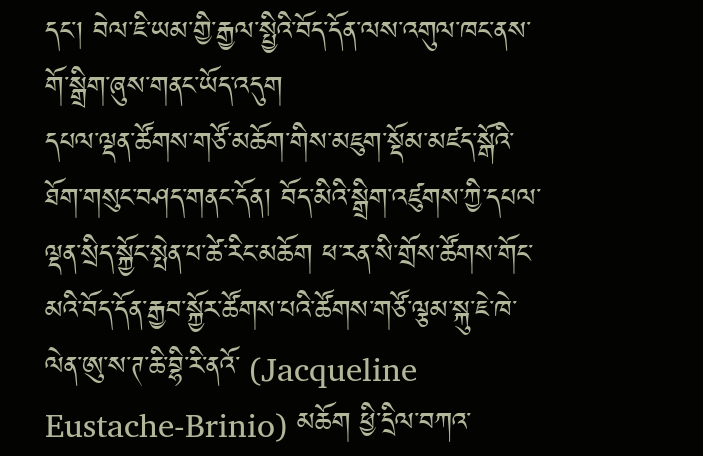དང་། བེལ་ཇི་ཡམ་གྱི་རྒྱལ་སྤྱིའི་བོད་དོན་ལས་འགུལ་ཁང་ནས་གོ་སྒྲིག་ཞུས་གནང་ཡོད་འདུག
དཔལ་ལྡན་ཚོགས་གཙོ་མཆོག་གིས་མཇུག་སྡོམ་མཛད་སྒོའི་ཐོག་གསུང་བཤད་གནང་དོན། བོད་མིའི་སྒྲིག་འཛུགས་ཀྱི་དཔལ་ལྡན་སྲིད་སྐྱོང་སྤེན་པ་ཚེ་རིང་མཆོག ཕ་རན་སི་གྲོས་ཚོགས་གོང་མའི་བོད་དོན་རྒྱབ་སྐྱོར་ཚོགས་པའི་ཚོགས་གཙོ་ལྕམ་སྐུ་ཇེ་ཁེ་ལེན་ཨུ་ས་ཊ་ཆི་བྷི་རི་ནའོ་ (Jacqueline Eustache-Brinio) མཆོག ཕྱི་དྲིལ་བཀའ་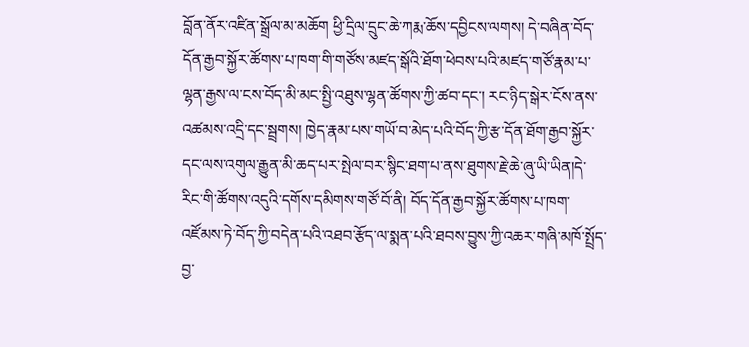བློན་ནོར་འཛིན་སྒྲོལ་མ་མཆོག ཕྱི་དྲིལ་དྲུང་ཆེ་ཀརྨ་ཆོས་དབྱིངས་ལགས། དེ་བཞིན་བོད་དོན་རྒྱབ་སྐྱོར་ཚོགས་པ་ཁག་གི་གཙོས་མཛད་སྒོའི་ཐོག་ཕེབས་པའི་མཛད་གཙོ་རྣམ་པ་ལྷན་རྒྱས་ལ་ངས་བོད་མི་མང་སྤྱི་འཐུས་ལྷན་ཚོགས་ཀྱི་ཚབ་དང་། རང་ཉིད་སྒེར་ངོས་ནས་འཚམས་འདྲི་དང་སྦྲགས། ཁྱེད་རྣམ་པས་གཡོ་བ་མེད་པའི་བོད་ཀྱི་རྩ་དོན་ཐོག་རྒྱབ་སྐྱོར་དང་ལས་འགུལ་རྒྱུན་མི་ཆད་པར་སྤེལ་བར་སྙིང་ཐག་པ་ནས་ཐུགས་རྗེ་ཆེ་ཞུ་ཡི་ཡིན།དེ་རིང་གི་ཚོགས་འདུའི་དགོས་དམིགས་གཙོ་བོ་ནི། བོད་དོན་རྒྱབ་སྐྱོར་ཚོགས་པ་ཁག་འཛོམས་ཏེ་བོད་ཀྱི་བདེན་པའི་འཐབ་རྩོད་ལ་སྨན་པའི་ཐབས་བྱུས་ཀྱི་འཆར་གཞི་མཁོ་སྤྲོད་བྱ་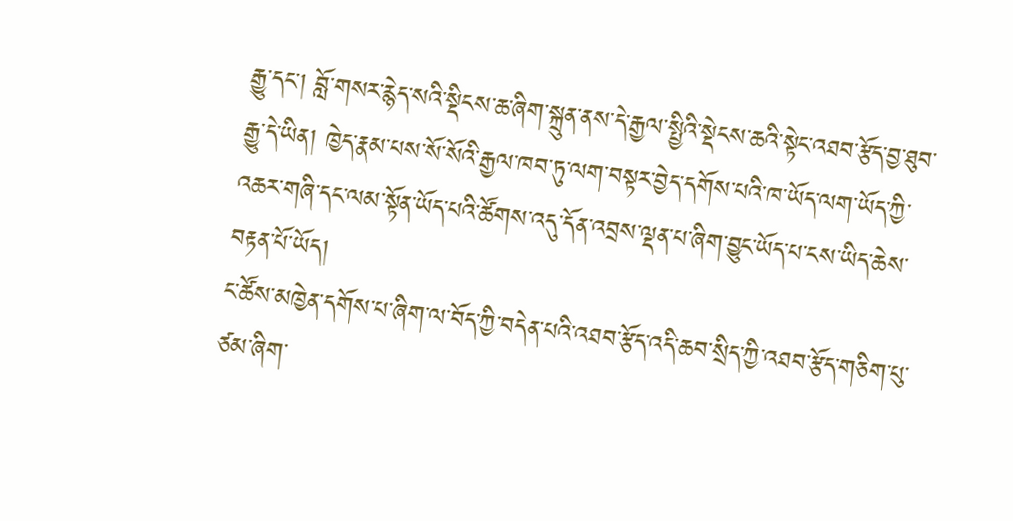རྒྱུ་དང་། བློ་གསར་རྙེད་སའི་སྡིངས་ཆ་ཞིག་སྐྲུན་ནས་དེ་རྒྱལ་སྤྱིའི་སྡེངས་ཆའི་སྟེང་འཐབ་རྩོད་བྱ་ཐུབ་རྒྱུ་དེ་ཡིན། ཁྱེད་རྣམ་པས་སོ་སོའི་རྒྱལ་ཁབ་ཏུ་ལག་བསྟར་བྱེད་དགོས་པའི་ཁ་ཡོད་ལག་ཡོད་ཀྱི་འཆར་གཞི་དང་ལམ་སྟོན་ཡོད་པའི་ཚོགས་འདུ་དོན་འབྲས་ལྡན་པ་ཞིག་བྱུང་ཡོད་པ་ངས་ཡིད་ཆེས་བརྟན་པོ་ཡོད།
ང་ཚོས་མཁྱེན་དགོས་པ་ཞིག་ལ་བོད་ཀྱི་བདེན་པའི་འཐབ་རྩོད་འདི་ཆབ་སྲིད་ཀྱི་འཐབ་རྩོད་གཅིག་པུ་ཙམ་ཞིག་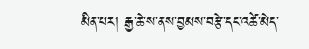མིན་པར། རྒྱ་ཆེ་ས་ནས་བྱམས་བརྩེ་དང་འཚེ་མེད་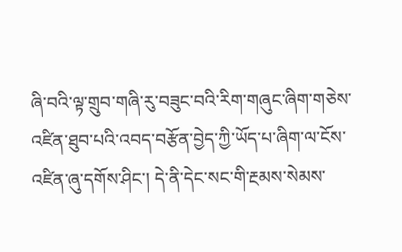ཞི་བའི་ལྟ་གྲུབ་གཞི་རུ་བཟུང་བའི་རིག་གཞུང་ཞིག་གཅེས་འཛིན་ཐུབ་པའི་འབད་བརྩོན་བྱེད་ཀྱི་ཡོད་པ་ཞིག་ལ་ངོས་འཛིན་ཞུ་དགོས་ཤིང་། དེ་ནི་དེང་སང་གི་རྔམས་སེམས་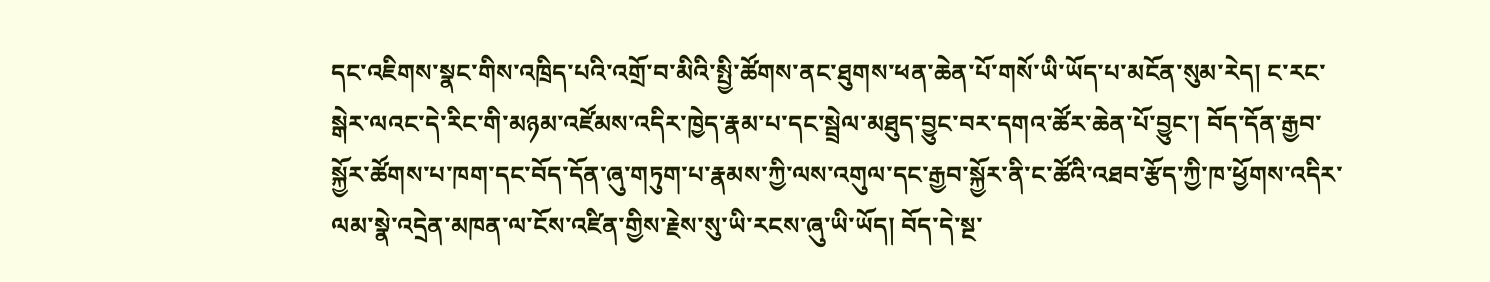དང་འཇིགས་སྣང་གིས་འཁྲིད་པའི་འགྲོ་བ་མིའི་སྤྱི་ཚོགས་ནང་ཐུགས་ཕན་ཆེན་པོ་གསོ་ཡི་ཡོད་པ་མངོན་སུམ་རེད། ང་རང་སྒེར་ལའང་དེ་རིང་གི་མཉམ་འཛོམས་འདིར་ཁྱེད་རྣམ་པ་དང་སྦྲེལ་མཐུད་བྱུང་བར་དགའ་ཚོར་ཆེན་པོ་བྱུང་། བོད་དོན་རྒྱབ་སྐྱོར་ཚོགས་པ་ཁག་དང་བོད་དོན་ཞུ་གཏུག་པ་རྣམས་ཀྱི་ལས་འགུལ་དང་རྒྱབ་སྐྱོར་ནི་ང་ཚོའི་འཐབ་རྩོད་ཀྱི་ཁ་ཕྱོགས་འདིར་ལམ་སྣེ་འདྲེན་མཁན་ལ་ངོས་འཛིན་གྱིས་རྗེས་སུ་ཡི་རངས་ཞུ་ཡི་ཡོད། བོད་དེ་སྔ་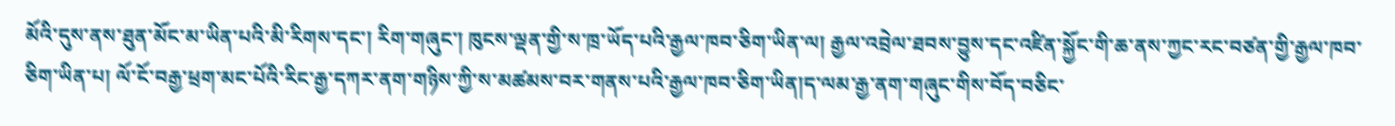མོའི་དུས་ནས་ཐུན་མོང་མ་ཡིན་པའི་མི་རིགས་དང་། རིག་གཞུང་། ཁུངས་ལྡན་གྱི་ས་ཁྲ་ཡོད་པའི་རྒྱལ་ཁབ་ཅིག་ཡིན་ལ། རྒྱལ་འབྲེལ་ཐབས་བྱུས་དང་འཛིན་སྐྱོང་གི་ཆ་ནས་ཀྱང་རང་བཙན་གྱི་རྒྱལ་ཁབ་ཅིག་ཡིན་པ། ལོ་ངོ་བརྒྱ་ཕྲག་མང་པོའི་རིང་རྒྱ་དཀར་ནག་གཉིས་ཀྱི་ས་མཚམས་བར་གནས་པའི་རྒྱལ་ཁབ་ཅིག་ཡིན།ད་ལམ་རྒྱ་ནག་གཞུང་གིས་བོད་བཅིང་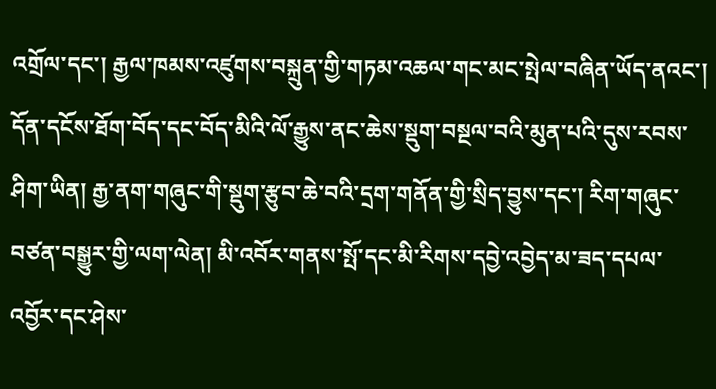འགྲོལ་དང་། རྒྱལ་ཁམས་འཛུགས་བསྐྲུན་གྱི་གཏམ་འཆལ་གང་མང་སྤེལ་བཞིན་ཡོད་ནའང་། དོན་དངོས་ཐོག་བོད་དང་བོད་མིའི་ལོ་རྒྱུས་ནང་ཆེས་སྡུག་བསྔལ་བའི་མུན་པའི་དུས་རབས་ཤིག་ཡིན། རྒྱ་ནག་གཞུང་གི་སྡུག་རྩུབ་ཆེ་བའི་དྲག་གནོན་གྱི་སྲིད་བྱུས་དང་། རིག་གཞུང་བཙན་བསྒྱུར་གྱི་ལག་ལེན། མི་འབོར་གནས་སྤོ་དང་མི་རིགས་དབྱེ་འབྱེད་མ་ཟད་དཔལ་འབྱོར་དང་ཤེས་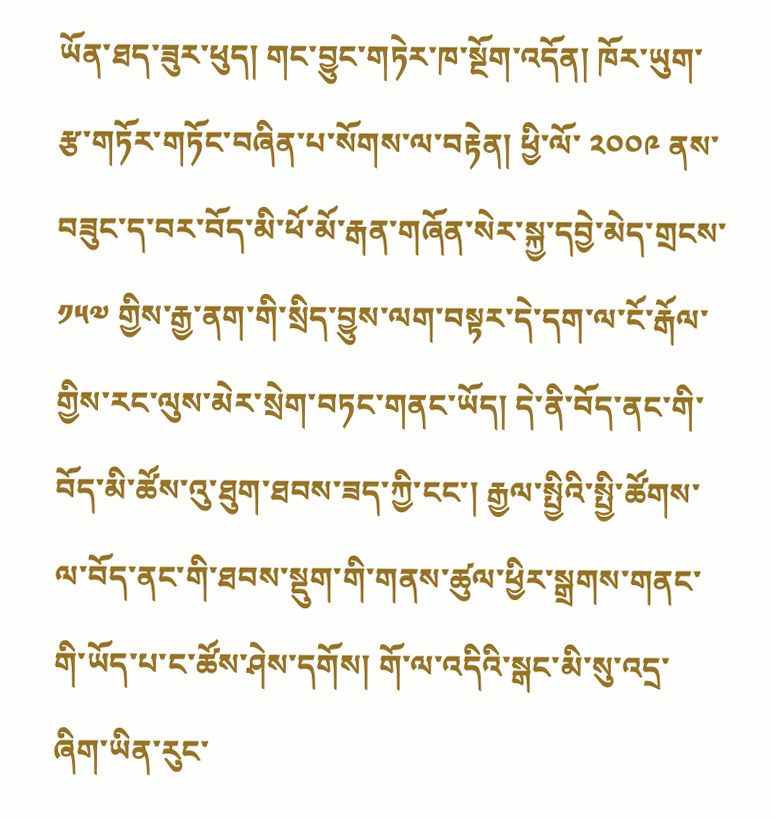ཡོན་ཐད་ཟུར་ཕུད། གང་བྱུང་གཏེར་ཁ་སྔོག་འདོན། ཁོར་ཡུག་རྩ་གཏོར་གཏོང་བཞིན་པ་སོགས་ལ་བརྟེན། ཕྱི་ལོ་ ༢༠༠༩ ནས་བཟུང་ད་བར་བོད་མི་ཕོ་མོ་རྒན་གཞོན་སེར་སྐྱ་དབྱེ་མེད་གྲངས་ ༡༥༧ གྱིས་རྒྱ་ནག་གི་སྲིད་བྱུས་ལག་བསྟར་དེ་དག་ལ་ངོ་རྒོལ་གྱིས་རང་ལུས་མེར་སྲེག་བཏང་གནང་ཡོད། དེ་ནི་བོད་ནང་གི་བོད་མི་ཚོས་འུ་ཐུག་ཐབས་ཟད་ཀྱི་ངང་། རྒྱལ་སྤྱིའི་སྤྱི་ཚོགས་ལ་བོད་ནང་གི་ཐབས་སྡུག་གི་གནས་ཚུལ་ཕྱིར་སྒྲགས་གནང་གི་ཡོད་པ་ང་ཚོས་ཤེས་དགོས། གོ་ལ་འདིའི་སྒང་མི་སུ་འདྲ་ཞིག་ཡིན་རུང་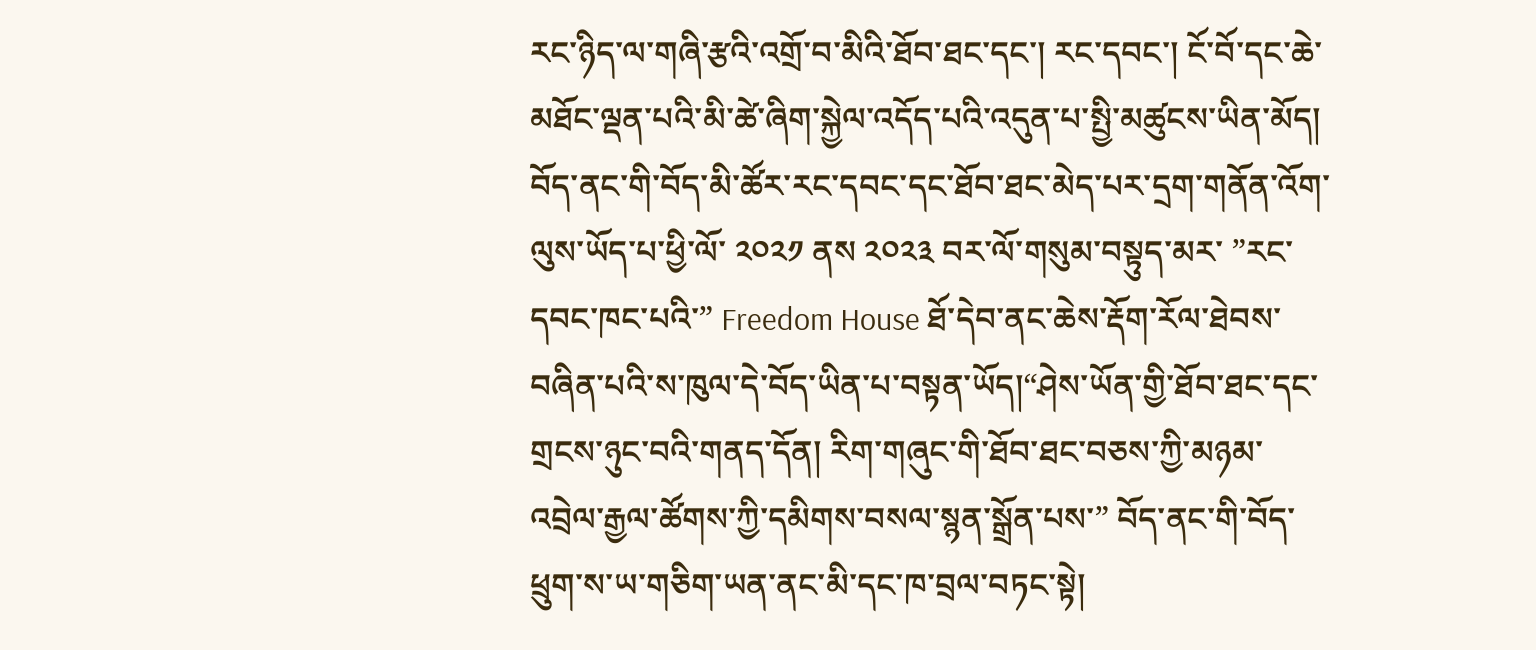རང་ཉིད་ལ་གཞི་རྩའི་འགྲོ་བ་མིའི་ཐོབ་ཐང་དང་། རང་དབང་། ངོ་བོ་དང་ཆེ་མཐོང་ལྡན་པའི་མི་ཚེ་ཞིག་སྐྱེལ་འདོད་པའི་འདུན་པ་སྤྱི་མཚུངས་ཡིན་མོད། བོད་ནང་གི་བོད་མི་ཚོར་རང་དབང་དང་ཐོབ་ཐང་མེད་པར་དྲག་གནོན་འོག་ལུས་ཡོད་པ་ཕྱི་ལོ་ ༢༠༢༡ ནས ༢༠༢༣ བར་ལོ་གསུམ་བསྟུད་མར་ ”རང་དབང་ཁང་པའི་” Freedom House ཐོ་དེབ་ནང་ཆེས་རྡོག་རོལ་ཐེབས་བཞིན་པའི་ས་ཁུལ་དེ་བོད་ཡིན་པ་བསྟན་ཡོད།“ཤེས་ཡོན་གྱི་ཐོབ་ཐང་དང་གྲངས་ཉུང་བའི་གནད་དོན། རིག་གཞུང་གི་ཐོབ་ཐང་བཅས་ཀྱི་མཉམ་འབྲེལ་རྒྱལ་ཚོགས་ཀྱི་དམིགས་བསལ་སྙན་སྒྲོན་པས་” བོད་ནང་གི་བོད་ཕྲུག་ས་ཡ་གཅིག་ཡན་ནང་མི་དང་ཁ་བྲལ་བཏང་སྟེ།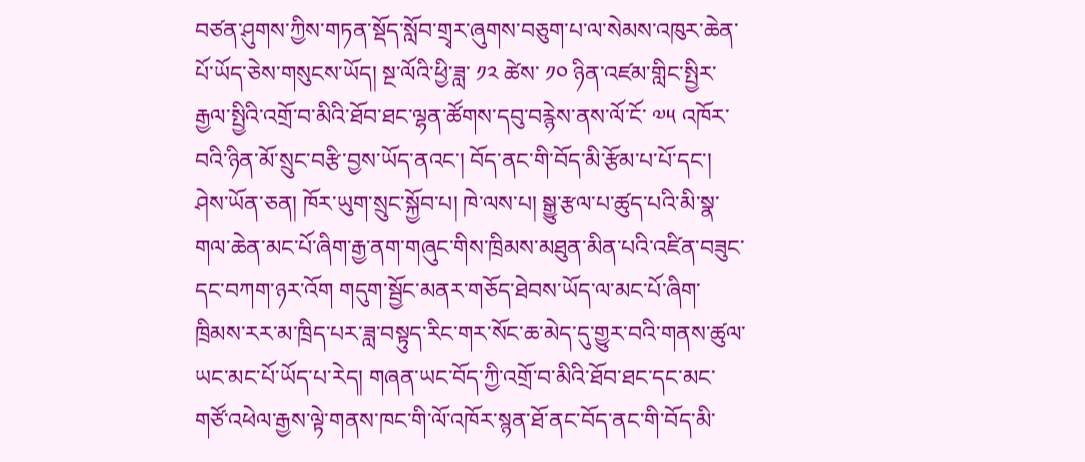བཙན་ཤུགས་ཀྱིས་གཏན་སྡོད་སློབ་གྲྭར་ཞུགས་བཅུག་པ་ལ་སེམས་འཁུར་ཆེན་པོ་ཡོད་ཅེས་གསུངས་ཡོད། སྔ་ལོའི་ཕྱི་ཟླ་ ༡༢ ཚེས་ ༡༠ ཉིན་འཛམ་གླིང་སྤྱིར་རྒྱལ་སྤྱིའི་འགྲོ་བ་མིའི་ཐོབ་ཐང་ལྷན་ཚོགས་དབུ་བརྙེས་ནས་ལོ་ངོ་ ༧༥ འཁོར་བའི་ཉིན་མོ་སྲུང་བརྩི་བྱས་ཡོད་ནའང་། བོད་ནང་གི་བོད་མི་རྩོམ་པ་པོ་དང་། ཤེས་ཡོན་ཅན། ཁོར་ཡུག་སྲུང་སྐྱོབ་པ། ཁེ་ལས་པ། སྒྱུ་རྩལ་པ་ཚུད་པའི་མི་སྣ་གལ་ཆེན་མང་པོ་ཞིག་རྒྱ་ནག་གཞུང་གིས་ཁྲིམས་མཐུན་མིན་པའི་འཛིན་བཟུང་དང་བཀག་ཉར་འོག གདུག་སྦྱོང་མནར་གཅོད་ཐེབས་ཡོད་ལ་མང་པོ་ཞིག་ཁྲིམས་རར་མ་ཁྲིད་པར་ཟླ་བསྟུད་རིང་གར་སོང་ཆ་མེད་དུ་གྱུར་བའི་གནས་ཚུལ་ཡང་མང་པོ་ཡོད་པ་རེད། གཞན་ཡང་བོད་ཀྱི་འགྲོ་བ་མིའི་ཐོབ་ཐང་དང་མང་གཙོ་འཕེལ་རྒྱས་ལྟེ་གནས་ཁང་གི་ལོ་འཁོར་སྙན་ཐོ་ནང་བོད་ནང་གི་བོད་མི་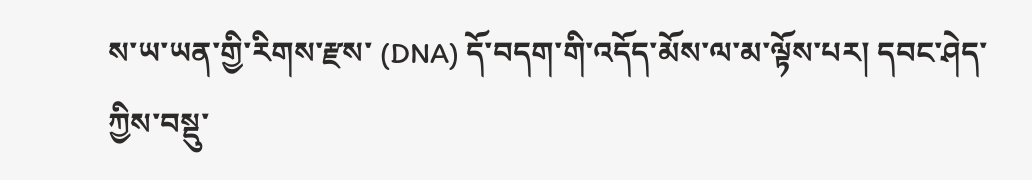ས་ཡ་ཡན་གྱི་རིགས་རྫས་ (DNA) དོ་བདག་གི་འདོད་མོས་ལ་མ་ལྟོས་པར། དབང་ཤེད་ཀྱིས་བསྡུ་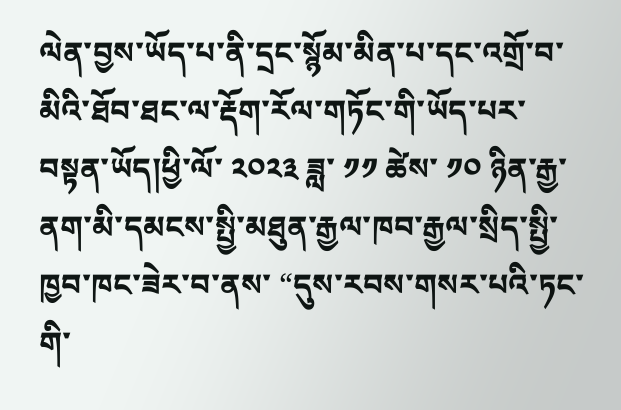ལེན་བྱས་ཡོད་པ་ནི་དྲང་སྙོམ་མིན་པ་དང་འགྲོ་བ་མིའི་ཐོབ་ཐང་ལ་རྡོག་རོལ་གཏོང་གི་ཡོད་པར་བསྟན་ཡོད།ཕྱི་ལོ་ ༢༠༢༣ ཟླ་ ༡༡ ཚེས་ ༡༠ ཉིན་རྒྱ་ནག་མི་དམངས་སྤྱི་མཐུན་རྒྱལ་ཁབ་རྒྱལ་སྲིད་སྤྱི་ཁྱབ་ཁང་ཟེར་བ་ནས་ “དུས་རབས་གསར་པའི་ཏང་གི་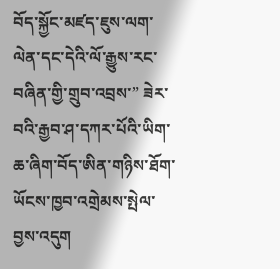བོད་སྐྱོང་མཛད་ཇུས་ལག་ལེན་དང་དེའི་ལོ་རྒྱུས་རང་བཞིན་གྱི་གྲུབ་འབྲས་” ཟེར་བའི་རྒྱབ་ཤ་དཀར་པོའི་ཡིག་ཆ་ཞིག་བོད་ཨིན་གཉིས་ཐོག་ཡོངས་ཁྱབ་འགྲེམས་སྤེལ་བྱས་འདུག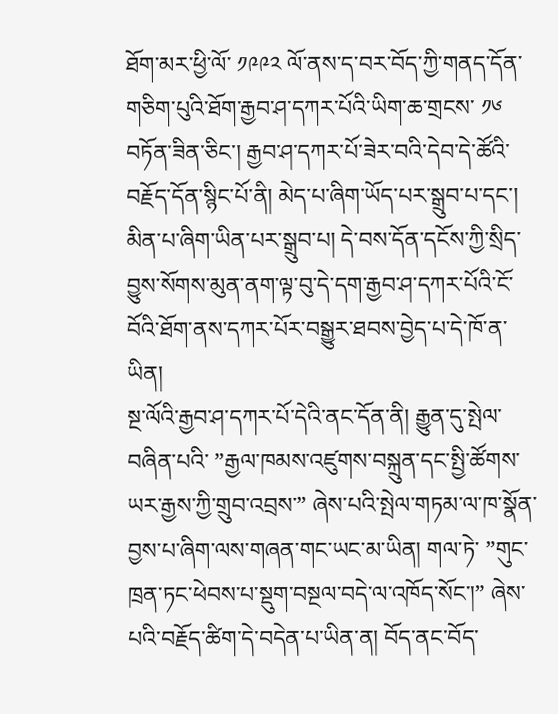ཐོག་མར་ཕྱི་ལོ་ ༡༩༩༢ ལོ་ནས་ད་བར་བོད་ཀྱི་གནད་དོན་གཅིག་པུའི་ཐོག་རྒྱབ་ཤ་དཀར་པོའི་ཡིག་ཆ་གྲངས་ ༡༦ བཏོན་ཟིན་ཅིང་། རྒྱབ་ཤ་དཀར་པོ་ཟེར་བའི་དེབ་དེ་ཚོའི་བརྗོད་དོན་སྙིང་པོ་ནི། མེད་པ་ཞིག་ཡོད་པར་སྒྲུབ་པ་དང་། མིན་པ་ཞིག་ཡིན་པར་སྒྲུབ་པ། དེ་བས་དོན་དངོས་ཀྱི་སྲིད་བྱུས་སོགས་མུན་ནག་ལྟ་བུ་དེ་དག་རྒྱབ་ཤ་དཀར་པོའི་ངོ་བོའི་ཐོག་ནས་དཀར་པོར་བསྒྱུར་ཐབས་བྱེད་པ་དེ་ཁོ་ན་ཡིན།
སྔ་ལོའི་རྒྱབ་ཤ་དཀར་པོ་དེའི་ནང་དོན་ནི། རྒྱུན་དུ་སྤེལ་བཞིན་པའི་ ”རྒྱལ་ཁམས་འཛུགས་བསྐྲུན་དང་སྤྱི་ཚོགས་ཡར་རྒྱས་ཀྱི་གྲུབ་འབྲས་” ཞེས་པའི་སྤེལ་གཏམ་ལ་ཁ་སྣོན་བྱས་པ་ཞིག་ལས་གཞན་གང་ཡང་མ་ཡིན། གལ་ཏེ་ ”གུང་ཁྲན་ཏང་ཕེབས་པ་སྡུག་བསྔལ་བདེ་ལ་འཁོད་སོང་།” ཞེས་པའི་བརྗོད་ཚིག་དེ་བདེན་པ་ཡིན་ན། བོད་ནང་བོད་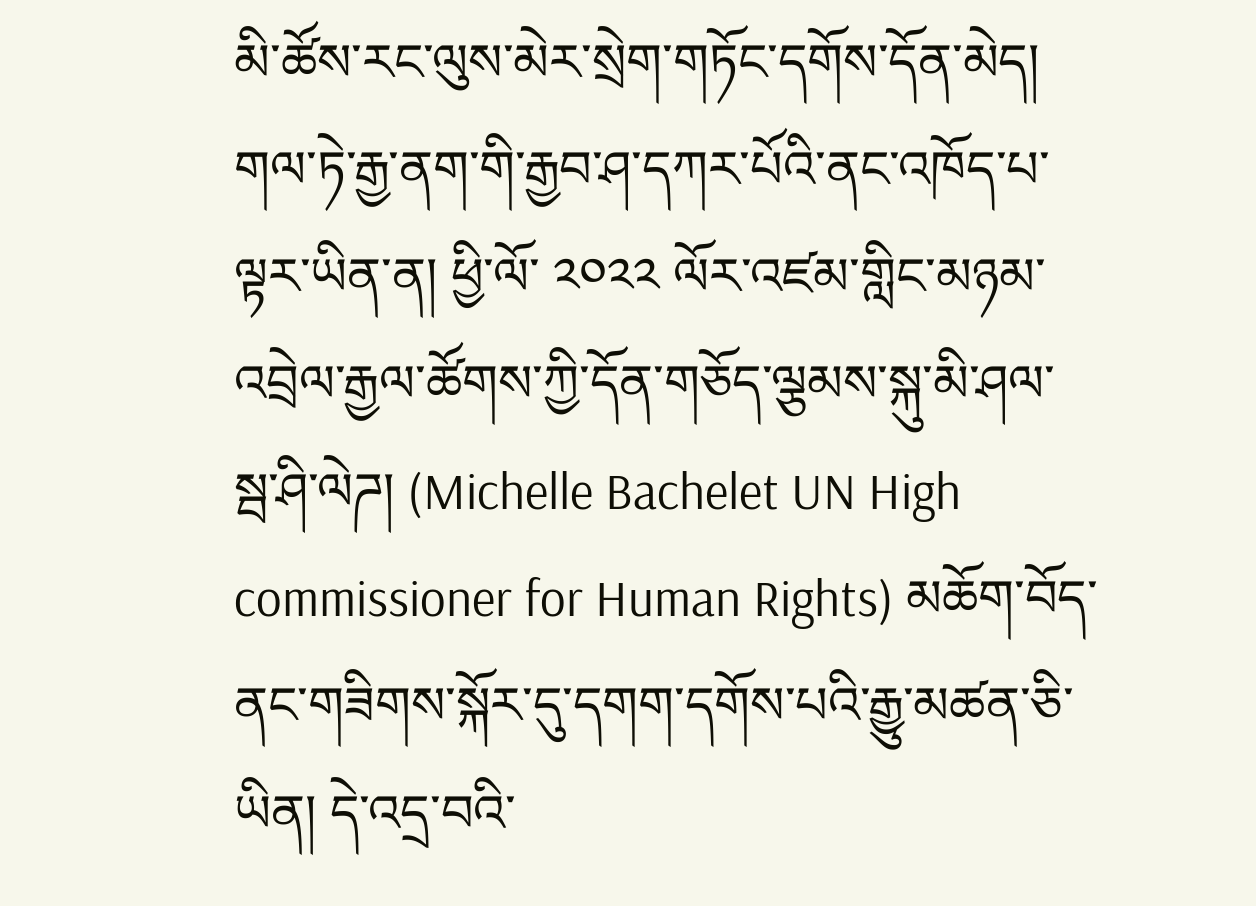མི་ཚོས་རང་ལུས་མེར་སྲེག་གཏོང་དགོས་དོན་མེད། གལ་ཏེ་རྒྱ་ནག་གི་རྒྱབ་ཤ་དཀར་པོའི་ནང་འཁོད་པ་ལྟར་ཡིན་ན། ཕྱི་ལོ་ ༢༠༢༢ ལོར་འཛམ་གླིང་མཉམ་འབྲེལ་རྒྱལ་ཚོགས་ཀྱི་དོན་གཅོད་ལྕམས་སྐུ་མི་ཤལ་ སྦ་ཤི་ལེཌ། (Michelle Bachelet UN High commissioner for Human Rights) མཆོག་བོད་ནང་གཟིགས་སྐོར་དུ་དགག་དགོས་པའི་རྒྱུ་མཚན་ཅི་ཡིན། དེ་འདྲ་བའི་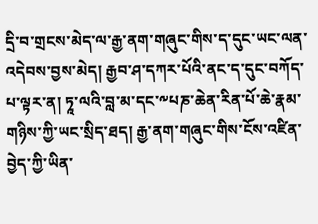དྲི་བ་གྲངས་མེད་ལ་རྒྱ་ནག་གཞུང་གིས་ད་དུང་ཡང་ལན་འདེབས་བྱས་མེད། རྒྱབ་ཤ་དཀར་པོའི་ནང་ད་དུང་བཀོད་པ་ལྟར་ན། ཏཱ་ལའི་བླ་མ་དང་༸པཎ་ཆེན་རིན་པོ་ཆེ་རྣམ་གཉིས་ཀྱི་ཡང་སྲིད་ཐད། རྒྱ་ནག་གཞུང་གིས་ངོས་འཛིན་བྱེད་ཀྱི་ཡིན་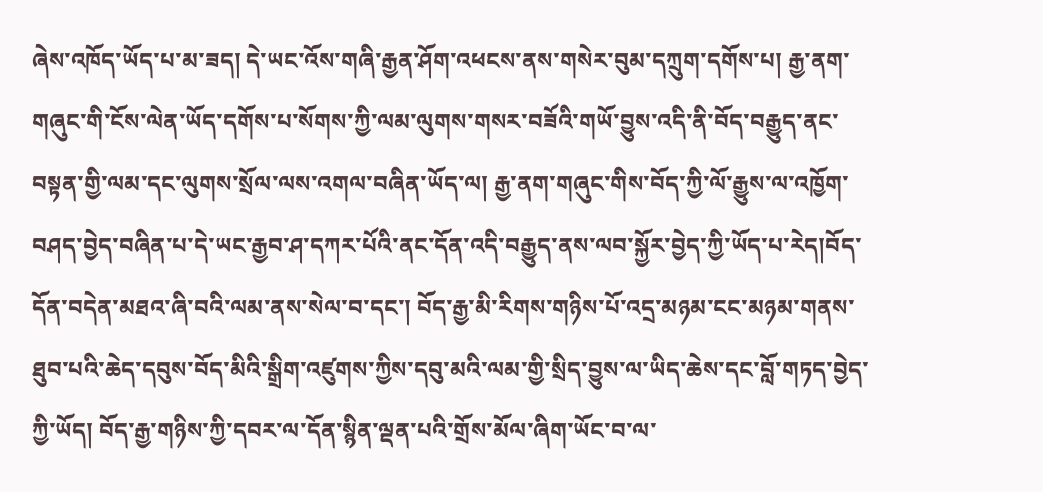ཞེས་འཁོད་ཡོད་པ་མ་ཟད། དེ་ཡང་འོས་གཞི་རྒྱན་ཤོག་འཕངས་ནས་གསེར་བུམ་དཀྲུག་དགོས་པ། རྒྱ་ནག་གཞུང་གི་ངོས་ལེན་ཡོད་དགོས་པ་སོགས་ཀྱི་ལམ་ལུགས་གསར་བཟོའི་གཡོ་བྱུས་འདི་ནི་བོད་བརྒྱུད་ནང་བསྟན་གྱི་ལམ་དང་ལུགས་སྲོལ་ལས་འགལ་བཞིན་ཡོད་ལ། རྒྱ་ནག་གཞུང་གིས་བོད་ཀྱི་ལོ་རྒྱུས་ལ་འཁྱོག་བཤད་བྱེད་བཞིན་པ་དེ་ཡང་རྒྱབ་ཤ་དཀར་པོའི་ནང་དོན་འདི་བརྒྱུད་ནས་ལབ་སྐྱོར་བྱེད་ཀྱི་ཡོད་པ་རེད།བོད་དོན་བདེན་མཐའ་ཞི་བའི་ལམ་ནས་སེལ་བ་དང་། བོད་རྒྱ་མི་རིགས་གཉིས་པོ་འདྲ་མཉམ་ངང་མཉམ་གནས་ཐུབ་པའི་ཆེད་དབུས་བོད་མིའི་སྒྲིག་འཛུགས་ཀྱིས་དབུ་མའི་ལམ་གྱི་སྲིད་བྱུས་ལ་ཡིད་ཆེས་དང་བློ་གཏད་བྱེད་ཀྱི་ཡོད། བོད་རྒྱ་གཉིས་ཀྱི་དབར་ལ་དོན་སྙིན་ལྡན་པའི་གྲོས་མོལ་ཞིག་ཡོང་བ་ལ་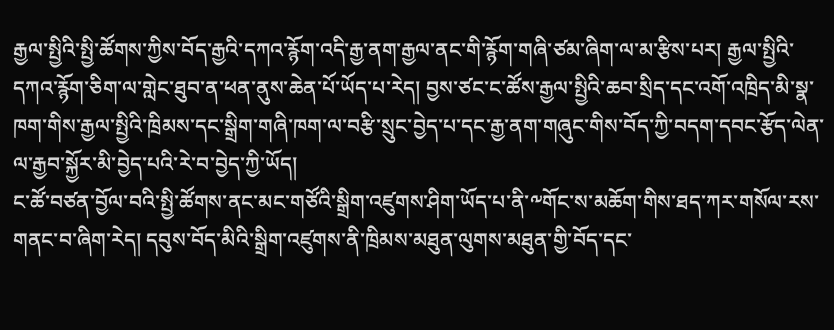རྒྱལ་སྤྱིའི་སྤྱི་ཚོགས་ཀྱིས་བོད་རྒྱའི་དཀའ་རྙོག་འདི་རྒྱ་ནག་རྒྱལ་ནང་གི་རྙོག་གཞི་ཙམ་ཞིག་ལ་མ་རྩིས་པར། རྒྱལ་སྤྱིའི་དཀའ་རྙོག་ཅིག་ལ་གླེང་ཐུབ་ན་ཕན་ནུས་ཆེན་པོ་ཡོད་པ་རེད། བྱས་ཙང་ང་ཚོས་རྒྱལ་སྤྱིའི་ཆབ་སྲིད་དང་འགོ་འཁྲིད་མི་སྣ་ཁག་གིས་རྒྱལ་སྤྱིའི་ཁྲིམས་དང་སྒྲིག་གཞི་ཁག་ལ་བརྩི་སྲུང་བྱེད་པ་དང་རྒྱ་ནག་གཞུང་གིས་བོད་ཀྱི་བདག་དབང་རྩོད་ལེན་ལ་རྒྱབ་སྐྱོར་མི་བྱེད་པའི་རེ་བ་བྱེད་ཀྱི་ཡོད།
ང་ཚོ་བཙན་བྱོལ་བའི་སྤྱི་ཚོགས་ནང་མང་གཙོའི་སྒྲིག་འཛུགས་ཤིག་ཡོད་པ་ནི་༸གོང་ས་མཆོག་གིས་ཐད་ཀར་གསོལ་རས་གནང་བ་ཞིག་རེད། དབུས་བོད་མིའི་སྒྲིག་འཛུགས་ནི་ཁྲིམས་མཐུན་ལུགས་མཐུན་གྱི་བོད་དང་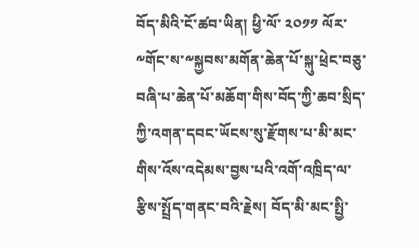བོད་མིའི་ངོ་ཚབ་ཡིན། ཕྱི་ལོ་ ༢༠༡༡ ལོར་༸གོང་ས་༸སྐྱབས་མགོན་ཆེན་པོ་སྐུ་ཕྲེང་བཅུ་བཞི་པ་ཆེན་པོ་མཆོག་གིས་བོད་ཀྱི་ཆབ་སྲིད་ཀྱི་འགན་དབང་ཡོངས་སུ་རྫོགས་པ་མི་མང་གིས་འོས་འདེམས་བྱས་པའི་འགོ་འཁྲིད་ལ་རྩིས་སྤྲོད་གནང་བའི་རྗེས། བོད་མི་མང་སྤྱི་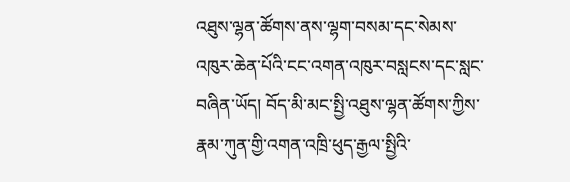འཐུས་ལྷན་ཚོགས་ནས་ལྷག་བསམ་དང་སེམས་འཁུར་ཆེན་པོའི་ངང་འགན་འཁུར་བསླངས་དང་སླང་བཞིན་ཡོད། བོད་མི་མང་སྤྱི་འཐུས་ལྷན་ཚོགས་ཀྱིས་རྣམ་ཀུན་གྱི་འགན་འཁྲི་ཕུད་རྒྱལ་སྤྱིའི་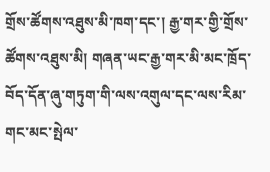གྲོས་ཚོགས་འཐུས་མི་ཁག་དང་། རྒྱ་གར་གྱི་གྲོས་ཚོགས་འཐུས་མི། གཞན་ཡང་རྒྱ་གར་མི་མང་ཁྲོད་བོད་དོན་ཞུ་གཏུག་གི་ལས་འགུལ་དང་ལས་རིམ་གང་མང་སྤེལ་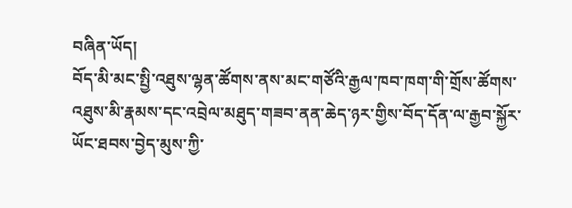བཞིན་ཡོད།
བོད་མི་མང་སྤྱི་འཐུས་ལྷན་ཚོགས་ནས་མང་གཙོའི་རྒྱལ་ཁབ་ཁག་གི་གྲོས་ཚོགས་འཐུས་མི་རྣམས་དང་འབྲེལ་མཐུད་གཟབ་ནན་ཆེད་ཉར་གྱིས་བོད་དོན་ལ་རྒྱབ་སྐྱོར་ཡོང་ཐབས་བྱེད་མུས་ཀྱི་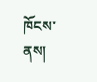ཁོངས་ནས།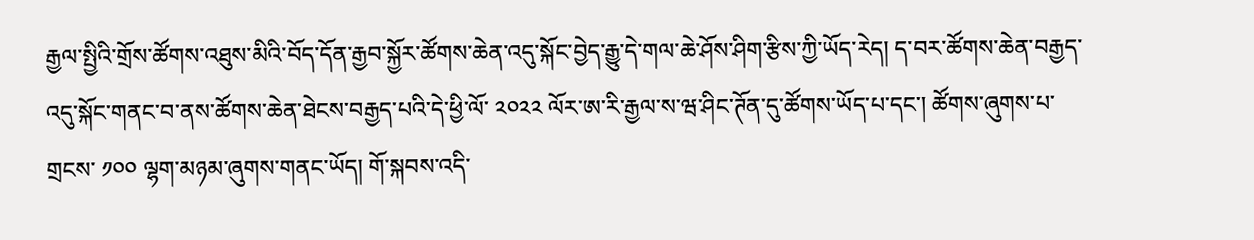རྒྱལ་སྤྱིའི་གྲོས་ཚོགས་འཐུས་མིའི་བོད་དོན་རྒྱབ་སྐྱོར་ཚོགས་ཆེན་འདུ་སྐོང་བྱེད་རྒྱུ་དེ་གལ་ཆེ་ཤོས་ཤིག་རྩིས་ཀྱི་ཡོད་རེད། ད་བར་ཚོགས་ཆེན་བརྒྱད་འདུ་སྐོང་གནང་བ་ནས་ཚོགས་ཆེན་ཐེངས་བརྒྱད་པའི་དེ་ཕྱི་ལོ་ ༢༠༢༢ ལོར་ཨ་རི་རྒྱལ་ས་ཝ་ཤིང་ཊོན་དུ་ཚོགས་ཡོད་པ་དང་། ཚོགས་ཞུགས་པ་གྲངས་ ༡༠༠ ལྷག་མཉམ་ཞུགས་གནང་ཡོད། གོ་སྐབས་འདི་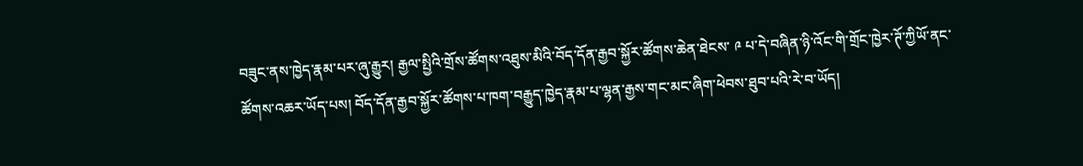བཟུང་ནས་ཁྱེད་རྣམ་པར་ཞུ་རྒྱུར། རྒྱལ་སྤྱིའི་གྲོས་ཚོགས་འཐུས་མིའི་བོད་དོན་རྒྱབ་སྐྱོར་ཚོགས་ཆེན་ཐེངས་ ༩ པ་དེ་བཞིན་ཉི་འོང་གི་གྲོང་ཁྱེར་ཊོ་ཀྱིཡོ་ནང་ཚོགས་འཆར་ཡོད་པས། བོད་དོན་རྒྱབ་སྐྱོར་ཚོགས་པ་ཁག་བརྒྱུད་ཁྱེད་རྣམ་པ་ལྷན་རྒྱས་གང་མང་ཞིག་ཕེབས་ཐུབ་པའི་རེ་བ་ཡོད།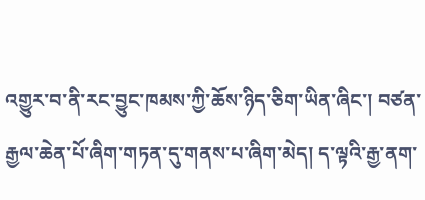འགྱུར་བ་ནི་རང་བྱུང་ཁམས་ཀྱི་ཆོས་ཉིད་ཅིག་ཡིན་ཞིང་། བཙན་རྒྱལ་ཆེན་པོ་ཞིག་གཏན་དུ་གནས་པ་ཞིག་མེད། ད་ལྟའི་རྒྱ་ནག་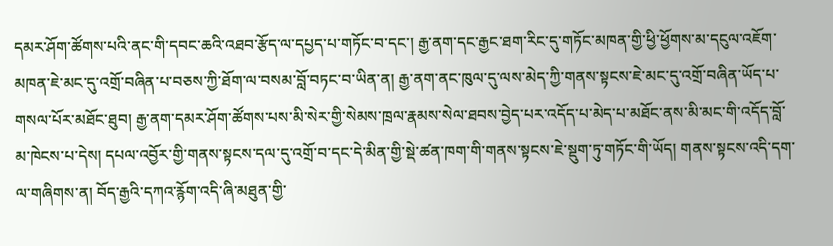དམར་ཤོག་ཚོགས་པའི་ནང་གི་དབང་ཆའི་འཐབ་རྩོད་ལ་དཔྱད་པ་གཏོང་བ་དང་། རྒྱ་ནག་དང་རྒྱང་ཐག་རིང་དུ་གཏོང་མཁན་གྱི་ཕྱི་ཕྱོགས་མ་དངུལ་འཇོག་མཁན་ཇེ་མང་དུ་འགྲོ་བཞིན་པ་བཅས་ཀྱི་ཐོག་ལ་བསམ་བློ་བཏང་བ་ཡིན་ན། རྒྱ་ནག་ནང་ཁུལ་དུ་ལས་མེད་ཀྱི་གནས་སྟངས་ཇེ་མང་དུ་འགྲོ་བཞིན་ཡོད་པ་གསལ་པོར་མཐོང་ཐུབ། རྒྱ་ནག་དམར་ཤོག་ཚོགས་པས་མི་སེར་གྱི་སེམས་ཁྲལ་རྣམས་སེལ་ཐབས་བྱེད་པར་འདོད་པ་མེད་པ་མཐོང་ནས་མི་མང་གི་འདོད་བློ་མ་ཁེངས་པ་དེས། དཔལ་འབྱོར་གྱི་གནས་སྟངས་དལ་དུ་འགྲོ་བ་དང་དེ་མིན་གྱི་སྡེ་ཚན་ཁག་གི་གནས་སྟངས་ཇེ་སྡུག་ཏུ་གཏོང་གི་ཡོད། གནས་སྟངས་འདི་དག་ལ་གཞིགས་ན། བོད་རྒྱའི་དཀའ་རྙོག་འདི་ཞི་མཐུན་གྱི་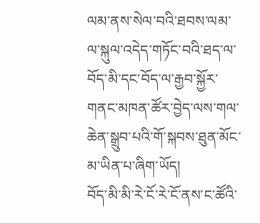ལམ་ནས་སེལ་བའི་ཐབས་ལམ་ལ་སྐུལ་འདེད་གཏོང་བའི་ཐད་ལ་བོད་མི་དང་བོད་ལ་རྒྱབ་སྐྱོར་གནང་མཁན་ཚོར་བྱེད་ལས་གལ་ཆེན་སྒྲུབ་པའི་གོ་སྐབས་ཐུན་མོང་མ་ཡིན་པ་ཞིག་ཡོད།
བོད་མི་མི་རེ་ངོ་རེ་ངོ་ནས་ང་ཚོའི་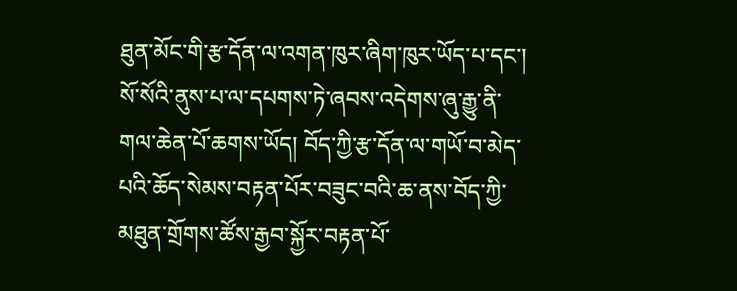ཐུན་མོང་གི་རྩ་དོན་ལ་འགན་ཁུར་ཞིག་ཁུར་ཡོད་པ་དང་། སོ་སོའི་ནུས་པ་ལ་དཔགས་ཏེ་ཞབས་འདེགས་ཞུ་རྒྱུ་ནི་གལ་ཆེན་པོ་ཆགས་ཡོད། བོད་ཀྱི་རྩ་དོན་ལ་གཡོ་བ་མེད་པའི་ཆོད་སེམས་བརྟན་པོར་བཟུང་བའི་ཆ་ནས་བོད་ཀྱི་མཐུན་གྲོགས་ཚོས་རྒྱབ་སྐྱོར་བརྟན་པོ་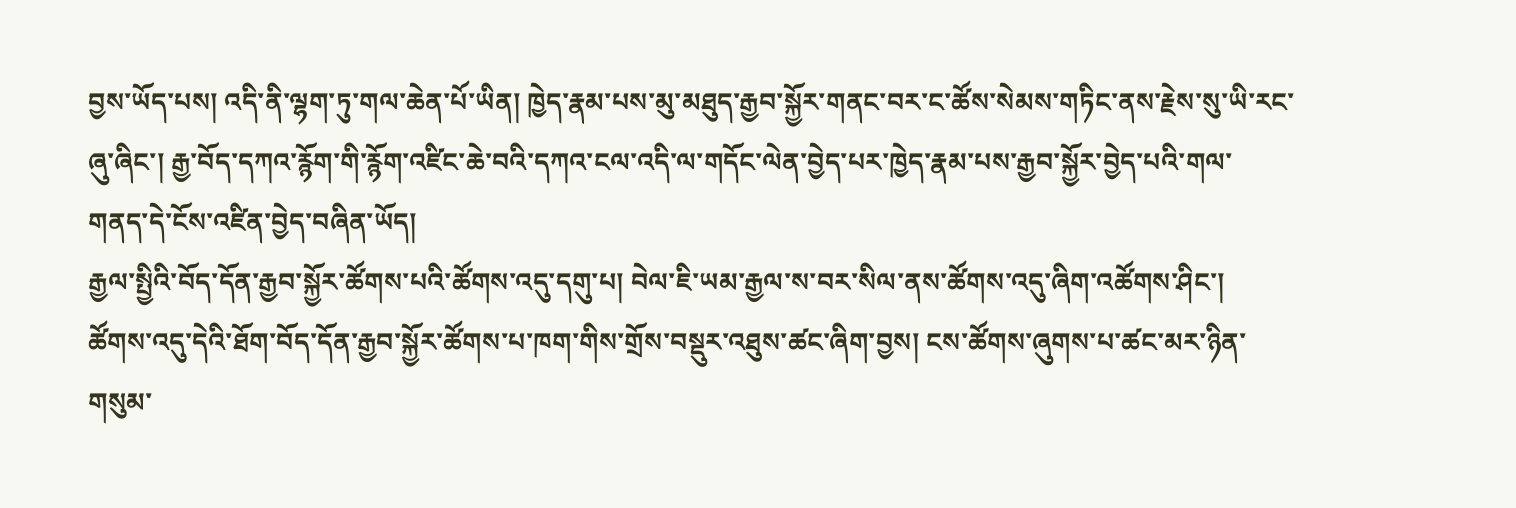བྱས་ཡོད་པས། འདི་ནི་ལྷག་ཏུ་གལ་ཆེན་པོ་ཡིན། ཁྱེད་རྣམ་པས་མུ་མཐུད་རྒྱབ་སྐྱོར་གནང་བར་ང་ཚོས་སེམས་གཏིང་ནས་རྗེས་སུ་ཡི་རང་ཞུ་ཞིང་། རྒྱ་བོད་དཀའ་རྙོག་གི་རྙོག་འཛིང་ཆེ་བའི་དཀའ་ངལ་འདི་ལ་གདོང་ལེན་བྱེད་པར་ཁྱེད་རྣམ་པས་རྒྱབ་སྐྱོར་བྱེད་པའི་གལ་གནད་དེ་ངོས་འཛིན་བྱེད་བཞིན་ཡོད།
རྒྱལ་སྤྱིའི་བོད་དོན་རྒྱབ་སྐྱོར་ཚོགས་པའི་ཚོགས་འདུ་དགུ་པ། བེལ་ཇི་ཡམ་རྒྱལ་ས་བར་སིལ་ནས་ཚོགས་འདུ་ཞིག་འཚོགས་ཤིང་། ཚོགས་འདུ་དེའི་ཐོག་བོད་དོན་རྒྱབ་སྐྱོར་ཚོགས་པ་ཁག་གིས་གྲོས་བསྡུར་འཐུས་ཚང་ཞིག་བྱས། ངས་ཚོགས་ཞུགས་པ་ཚང་མར་ཉིན་གསུམ་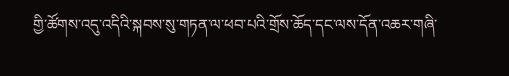གྱི་ཚོགས་འདུ་འདིའི་སྐབས་སུ་གཏན་ལ་ཕབ་པའི་གྲོས་ཆོད་དང་ལས་དོན་འཆར་གཞི་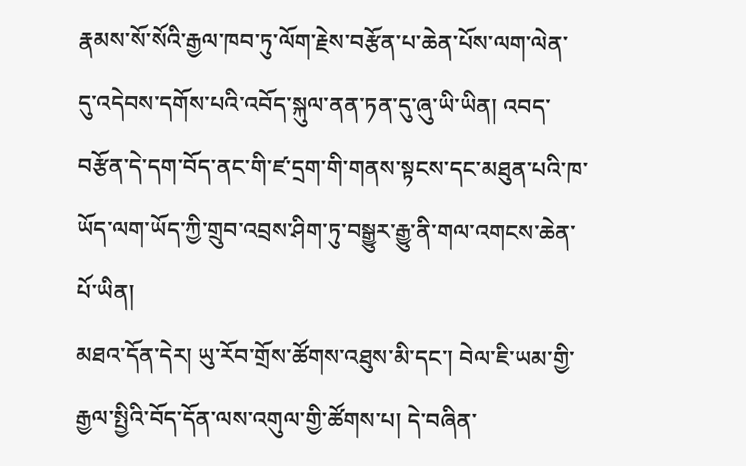རྣམས་སོ་སོའི་རྒྱལ་ཁབ་ཏུ་ལོག་རྗེས་བརྩོན་པ་ཆེན་པོས་ལག་ལེན་དུ་འདེབས་དགོས་པའི་འབོད་སྐུལ་ནན་ཏན་དུ་ཞུ་ཡི་ཡིན། འབད་བརྩོན་དེ་དག་བོད་ནང་གི་ཛ་དྲག་གི་གནས་སྟངས་དང་མཐུན་པའི་ཁ་ཡོད་ལག་ཡོད་ཀྱི་གྲུབ་འབྲས་ཤིག་ཏུ་བསྒྱུར་རྒྱུ་ནི་གལ་འགངས་ཆེན་པོ་ཡིན།
མཐའ་དོན་དེར། ཡུ་རོབ་གྲོས་ཚོགས་འཐུས་མི་དང་། བེལ་ཇི་ཡམ་གྱི་རྒྱལ་སྤྱིའི་བོད་དོན་ལས་འགུལ་གྱི་ཚོགས་པ། དེ་བཞིན་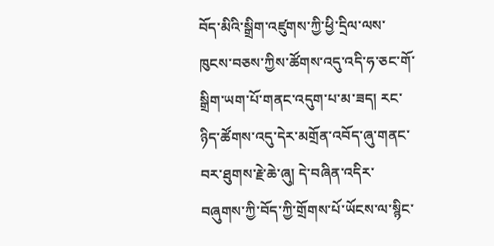བོད་མིའི་སྒྲིག་འཛུགས་ཀྱི་ཕྱི་དྲིལ་ལས་ཁུངས་བཅས་ཀྱིས་ཚོགས་འདུ་འདི་ཧ་ཅང་གོ་སྒྲིག་ཡག་པོ་གནང་འདུག་པ་མ་ཟད། རང་ཉིད་ཚོགས་འདུ་དེར་མགྲོན་འབོད་ཞུ་གནང་བར་ཐུགས་རྗེ་ཆེ་ཞུ། དེ་བཞིན་འདིར་བཞུགས་ཀྱི་བོད་ཀྱི་གྲོགས་པོ་ཡོངས་ལ་སྙིང་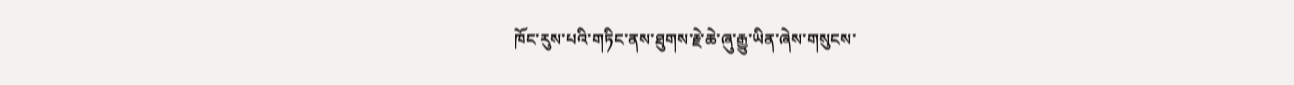ཁོང་རུས་པའི་གཏིང་ནས་ཐུགས་རྗེ་ཆེ་ཞུ་རྒྱུ་ཡིན་ཞེས་གསུངས་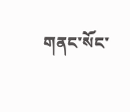གནང་སོང་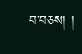བ་བཅས། །